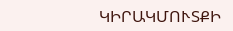ԿԻՐԱԿՄՈՒՏՔԻ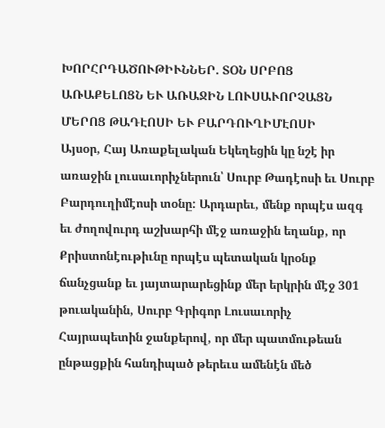ԽՈՐՀՐԴԱԾՈՒԹԻՒՆՆԵՐ. ՏՕՆ ՍՐԲՈՑ ԱՌԱՔԵԼՈՑՆ ԵՒ ԱՌԱՋԻՆ ԼՈՒՍԱՒՈՐՉԱՑՆ ՄԵՐՈՑ ԹԱԴԷՈՍԻ ԵՒ ԲԱՐԴՈՒՂԻՄԷՈՍԻ
Այսօր, Հայ Առաքելական Եկեղեցին կը նշէ իր առաջին լուսաւորիչներուն՝ Սուրբ Թադէոսի եւ Սուրբ Բարդուղիմէոսի տօնը: Արդարեւ, մենք որպէս ազգ եւ ժողովուրդ աշխարհի մէջ առաջին եղանք, որ Քրիստոնէութիւնը որպէս պետական կրօնք ճանչցանք եւ յայտարարեցինք մեր երկրին մէջ 301 թուականին, Սուրբ Գրիգոր Լուսաւորիչ Հայրապետին ջանքերով, որ մեր պատմութեան ընթացքին հանդիպած թերեւս ամենէն մեծ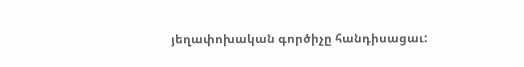յեղափոխական գործիչը հանդիսացաւ: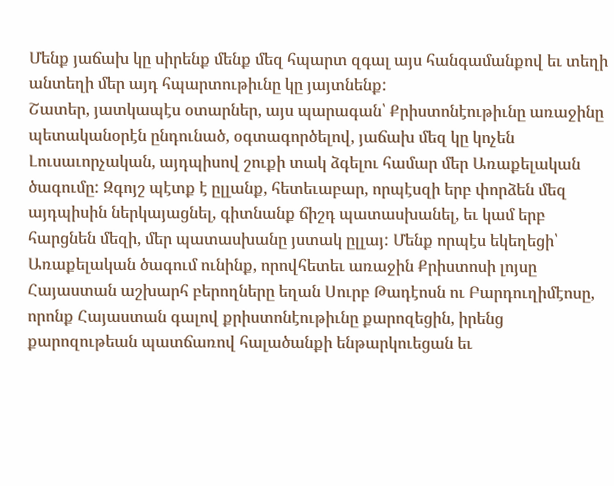Մենք յաճախ կը սիրենք մենք մեզ հպարտ զգալ այս հանգամանքով եւ տեղի անտեղի մեր այդ հպարտութիւնը կը յայտնենք:
Շատեր, յատկապէս օտարներ, այս պարագան՝ Քրիստոնէութիւնը առաջինը պետականօրէն ընդունած, օգտագործելով, յաճախ մեզ կը կոչեն Լուսաւորչական, այդպիսով շուքի տակ ձգելու համար մեր Առաքելական ծագումը: Զգոյշ պէտք է ըլլանք, հետեւաբար, որպէսզի երբ փորձեն մեզ այդպիսին ներկայացնել, գիտնանք ճիշդ պատասխանել, եւ կամ երբ հարցնեն մեզի, մեր պատասխանը յստակ ըլլայ: Մենք որպէս եկեղեցի՝ Առաքելական ծագում ունինք, որովհետեւ առաջին Քրիստոսի լոյսը Հայաստան աշխարհ բերողները եղան Սուրբ Թադէոսն ու Բարդուղիմէոսը, որոնք Հայաստան գալով քրիստոնէութիւնը քարոզեցին, իրենց քարոզութեան պատճառով հալածանքի ենթարկուեցան եւ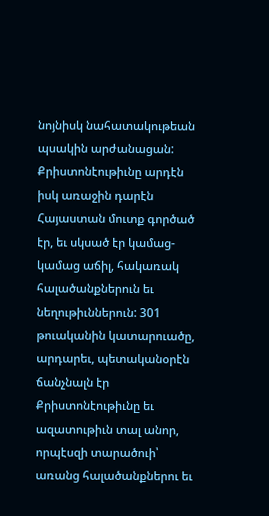նոյնիսկ նահատակութեան պսակին արժանացան: Քրիստոնէութիւնը արդէն իսկ առաջին դարէն Հայաստան մուտք գործած էր, եւ սկսած էր կամաց-կամաց աճիլ, հակառակ հալածանքներուն եւ նեղութիւններուն: 301 թուականին կատարուածը, արդարեւ, պետականօրէն ճանչնալն էր Քրիստոնէութիւնը եւ ազատութիւն տալ անոր, որպէսզի տարածուի՝ առանց հալածանքներու եւ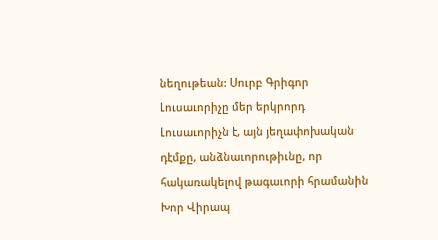նեղութեան: Սուրբ Գրիգոր Լուսաւորիչը մեր երկրորդ Լուսաւորիչն է, այն յեղափոխական դէմքը, անձնաւորութիւնը, որ հակառակելով թագաւորի հրամանին Խոր Վիրապ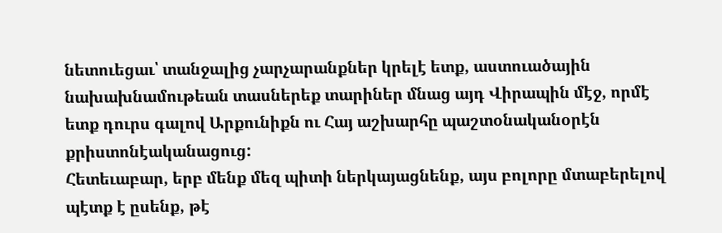նետուեցաւ՝ տանջալից չարչարանքներ կրելէ ետք, աստուածային նախախնամութեան տասներեք տարիներ մնաց այդ Վիրապին մէջ, որմէ ետք դուրս գալով Արքունիքն ու Հայ աշխարհը պաշտօնականօրէն քրիստոնէականացուց:
Հետեւաբար, երբ մենք մեզ պիտի ներկայացնենք, այս բոլորը մտաբերելով պէտք է ըսենք, թէ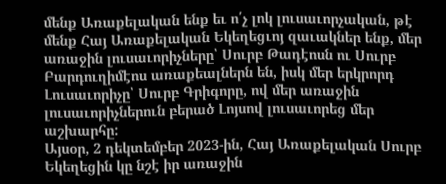մենք Առաքելական ենք եւ ո՛չ լոկ լուսաւորչական, թէ մենք Հայ Առաքելական Եկեղեցւոյ զաւակներ ենք, մեր առաջին լուսաւորիչները՝ Սուրբ Թադէոսն ու Սուրբ Բարդուղիմէոս առաքեալներն են, իսկ մեր երկրորդ Լուսաւորիչը՝ Սուրբ Գրիգորը, ով մեր առաջին լուսաւորիչներուն բերած Լոյսով լուսաւորեց մեր աշխարհը:
Այսօր, 2 դեկտեմբեր 2023-ին, Հայ Առաքելական Սուրբ Եկեղեցին կը նշէ իր առաջին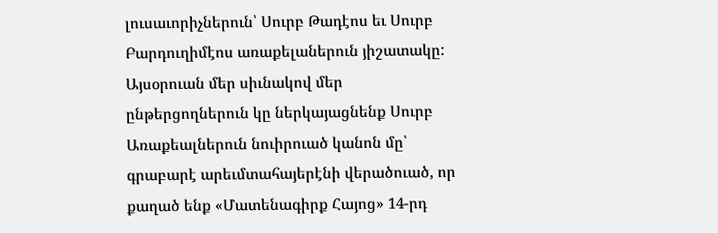լուսաւորիչներուն՝ Սուրբ Թադէոս եւ Սուրբ Բարդուղիմէոս առաքելաներուն յիշատակը: Այսօրուան մեր սիւնակով մեր ընթերցողներուն կը ներկայացնենք Սուրբ Առաքեալներուն նուիրուած կանոն մը՝ գրաբարէ արեւմտահայերէնի վերածուած, որ քաղած ենք «Մատենագիրք Հայոց» 14-րդ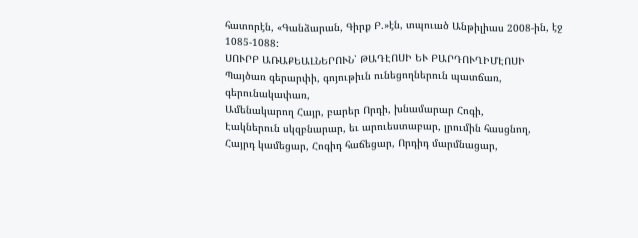հատորէն, «Գանձարան, Գիրք Բ.»էն, տպուած Անթիլիաս 2008-ին, էջ 1085-1088:
ՍՈՒՐԲ ԱՌԱՔԵԱԼՆԵՐՈՒՆ՝ ԹԱԴԷՈՍԻ ԵՒ ԲԱՐԴՈՒՂԻՄԷՈՍԻ
Պայծառ գերարփի, գոյութիւն ունեցողներուն պատճառ, գերունակափառ,
Ամենակարող Հայր, բարեր Որդի, խնամարար Հոգի,
Էակներուն սկզբնարար, եւ արուեստաբար, լրումին հասցնող,
Հայրդ կամեցար, Հոգիդ հաճեցար, Որդիդ մարմնացար,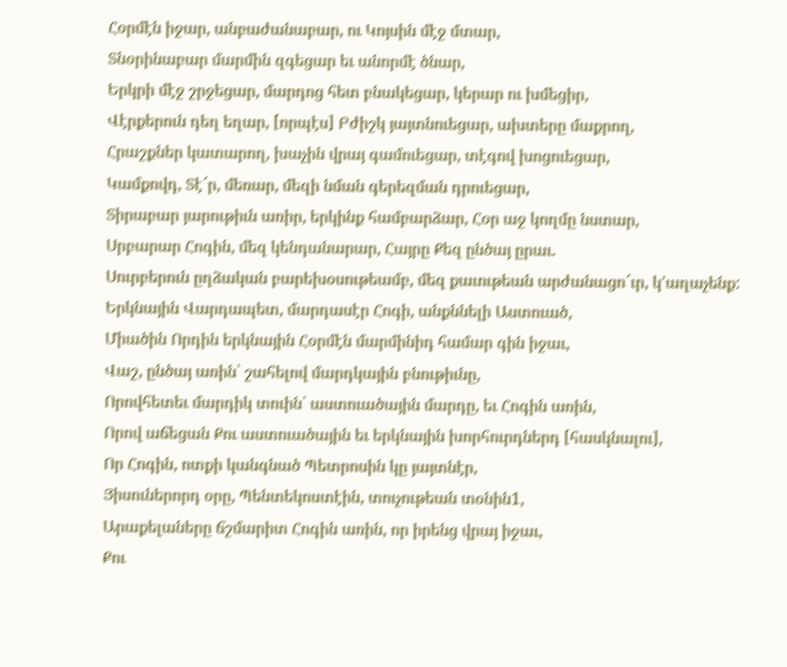Հօրմէն իջար, անբաժանաբար, ու Կոյսին մէջ մտար,
Տնօրինաբար մարմին զգեցար եւ անորմէ ծնար,
Երկրի մէջ շրջեցար, մարդոց հետ բնակեցար, կերար ու խմեցիր,
Վէրքերուն դեղ եղար, [որպէս] Բժիշկ յայտնուեցար, ախտերը մաքրող,
Հրաշքներ կատարող, խաչին վրայ գամուեցար, տէգով խոցուեցար,
Կամքովդ, Տէ՜ր, մեռար, մեզի նման գերեզման դրուեցար,
Տիրաբար յարութիւն առիր, երկինք համբարձար, Հօր աջ կողմը նստար,
Սրբարար Հոգին, մեզ կենդանարար, Հայրը Քեզ ընծայ ըրաւ.
Սուրբերուն ըղձական բարեխօսութեամբ, մեզ քաւութեան արժանացո՜ւր, կ՚աղաչենք:
Երկնային Վարդապետ, մարդասէր Հոգի, անքննելի Աստուած,
Միածին Որդին երկնային Հօրմէն մարմինիդ համար գին իջաւ,
Վաշ, ընծայ առին՝ շահելով մարդկային բնութիւնը,
Որովհետեւ մարդիկ տուին՝ աստուածային մարդը, եւ Հոգին առին,
Որով աճեցան Քու աստուածային եւ երկնային խորհուրդներդ [հասկնալու],
Որ Հոգին, ոտքի կանգնած Պետրոսին կը յայտնէր,
Յիսուներորդ օրը, Պենտեկոստէին, տուչութեան տօնին1,
Արաքելաները ճշմարիտ Հոգին առին, որ իրենց վրայ իջաւ,
Քու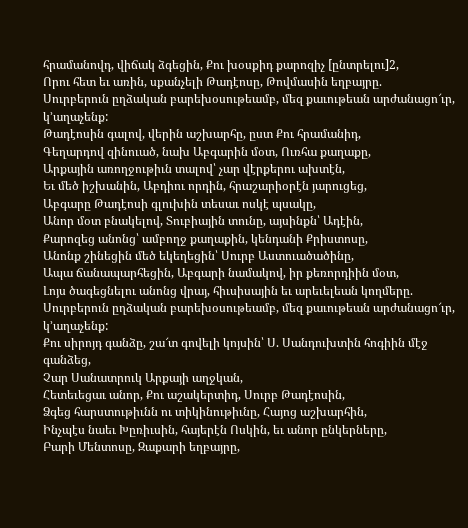հրամանովդ, վիճակ ձգեցին, Քու խօսքիդ քարոզիչ [ընտրելու]2,
Որու հետ եւ առին, սքանչելի Թադէոսը, Թովմասին եղբայրը.
Սուրբերուն ըղձական բարեխօսութեամբ, մեզ քաւութեան արժանացո՜ւր, կ՚աղաչենք:
Թադէոսին գալով, վերին աշխարհը, ըստ Քու հրամանիդ,
Գեղարդով զինուած, նախ Աբգարին մօտ, Ուռհա քաղաքը,
Արքային առողջութիւն տալով՝ չար վէրքերու ախտէն,
Եւ մեծ իշխանին, Աբդիու որդին, հրաշարիօրէն յարուցեց,
Աբգարը Թադէոսի գլուխին տեսաւ ոսկէ պսակը,
Անոր մօտ բնակելով, Տուբիային տունը, այսինքն՝ Ադէին,
Քարոզեց անոնց՝ ամբողջ քաղաքին, կենդանի Քրիստոսը,
Անոնք շինեցին մեծ եկեղեցին՝ Սուրբ Աստուածածինը,
Ապա ճանապարհեցին, Աբգարի նամակով, իր քեռորդիին մօտ,
Լոյս ծագեցնելու անոնց վրայ, հիւսիսային եւ արեւելեան կողմերը.
Սուրբերուն ըղձական բարեխօսութեամբ, մեզ քաւութեան արժանացո՜ւր, կ՚աղաչենք:
Քու սիրոյդ գանձը, շա՜տ գովելի կոյսին՝ Ս. Սանդուխտին հոգիին մէջ գանձեց,
Չար Սանատրուկ Արքայի աղջկան,
Հետեւեցաւ անոր, Քու աշակերտիդ, Սուրբ Թադէոսին,
Ձգեց հարստութիւնն ու տիկինութիւնը, Հայոց աշխարհին,
Ինչպէս նաեւ Խըռիւսին, հայերէն Ոսկին, եւ անոր ընկերները,
Բարի Մենտոսը, Զաքարի եղբայրը,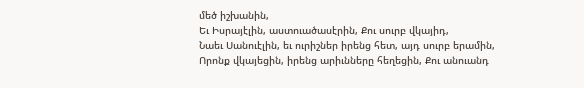մեծ իշխանին,
Եւ Իսրայէլին, աստուածասէրին, Քու սուրբ վկայիդ,
Նաեւ Սանուէլին, եւ ուրիշներ իրենց հետ, այդ սուրբ երամին,
Որոնք վկայեցին, իրենց արիւնները հեղեցին, Քու անուանդ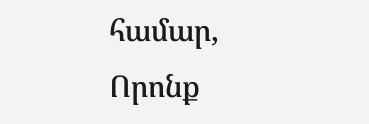համար,
Որոնք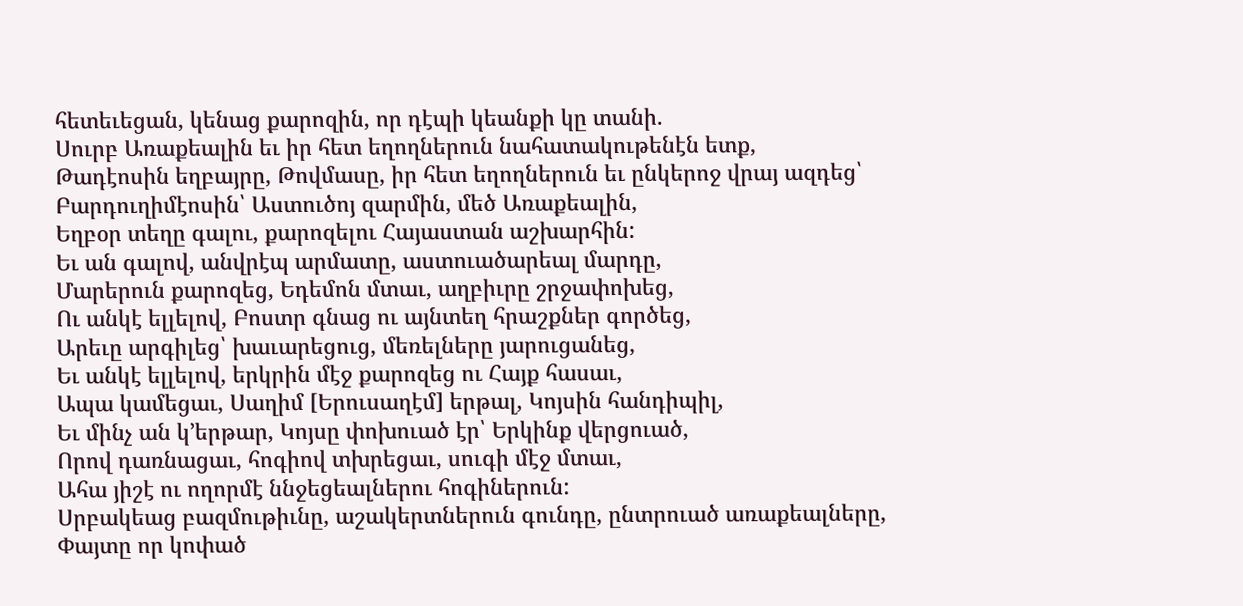հետեւեցան, կենաց քարոզին, որ դէպի կեանքի կը տանի.
Սուրբ Առաքեալին եւ իր հետ եղողներուն նահատակութենէն ետք,
Թադէոսին եղբայրը, Թովմասը, իր հետ եղողներուն եւ ընկերոջ վրայ ազդեց՝
Բարդուղիմէոսին՝ Աստուծոյ զարմին, մեծ Առաքեալին,
Եղբօր տեղը գալու, քարոզելու Հայաստան աշխարհին:
Եւ ան գալով, անվրէպ արմատը, աստուածարեալ մարդը,
Մարերուն քարոզեց, Եդեմոն մտաւ, աղբիւրը շրջափոխեց,
Ու անկէ ելլելով, Բոստր գնաց ու այնտեղ հրաշքներ գործեց,
Արեւը արգիլեց՝ խաւարեցուց, մեռելները յարուցանեց,
Եւ անկէ ելլելով, երկրին մէջ քարոզեց ու Հայք հասաւ,
Ապա կամեցաւ, Սաղիմ [Երուսաղէմ] երթալ, Կոյսին հանդիպիլ,
Եւ մինչ ան կ՚երթար, Կոյսը փոխուած էր՝ Երկինք վերցուած,
Որով դառնացաւ, հոգիով տխրեցաւ, սուգի մէջ մտաւ,
Ահա յիշէ ու ողորմէ ննջեցեալներու հոգիներուն:
Սրբակեաց բազմութիւնը, աշակերտներուն գունդը, ընտրուած առաքեալները,
Փայտը որ կոփած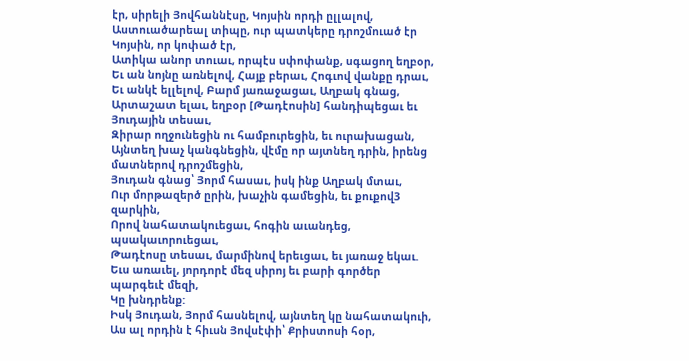էր, սիրելի Յովհաննէսը, Կոյսին որդի ըլլալով,
Աստուածարեալ տիպը, ուր պատկերը դրոշմուած էր Կոյսին, որ կոփած էր,
Ատիկա անոր տուաւ, որպէս սփոփանք, սգացող եղբօր,
Եւ ան նոյնը առնելով, Հայք բերաւ, Հոգւով վանքը դրաւ,
Եւ անկէ ելլելով, Բարմ յառաջացաւ, Աղբակ գնաց,
Արտաշատ ելաւ, եղբօր [Թադէոսին] հանդիպեցաւ եւ Յուդային տեսաւ,
Զիրար ողջունեցին ու համբուրեցին, եւ ուրախացան,
Այնտեղ խաչ կանգնեցին, վէմը որ այտնեղ դրին, իրենց մատներով դրոշմեցին,
Յուդան գնաց՝ Յորմ հասաւ, իսկ ինք Աղբակ մտաւ,
Ուր մորթազերծ ըրին, խաչին գամեցին, եւ քուքով3 զարկին,
Որով նահատակուեցաւ, հոգին աւանդեց, պսակաւորուեցաւ,
Թադէոսը տեսաւ, մարմինով երեւցաւ, եւ յառաջ եկաւ.
Եւս առաւել, յորդորէ մեզ սիրոյ եւ բարի գործեր պարգեւէ մեզի,
Կը խնդրենք:
Իսկ Յուդան, Յորմ հասնելով, այնտեղ կը նահատակուի,
Աս ալ որդին է հիւսն Յովսէփի՝ Քրիստոսի հօր,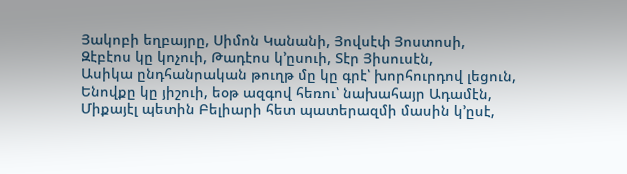Յակոբի եղբայրը, Սիմոն Կանանի, Յովսէփ Յոստոսի,
Զէբէոս կը կոչուի, Թադէոս կ՚ըսուի, Տէր Յիսուսէն,
Ասիկա ընդհանրական թուղթ մը կը գրէ՝ խորհուրդով լեցուն,
Ենովքը կը յիշուի, եօթ ազգով հեռու՝ նախահայր Ադամէն,
Միքայէլ պետին Բելիարի հետ պատերազմի մասին կ՚ըսէ,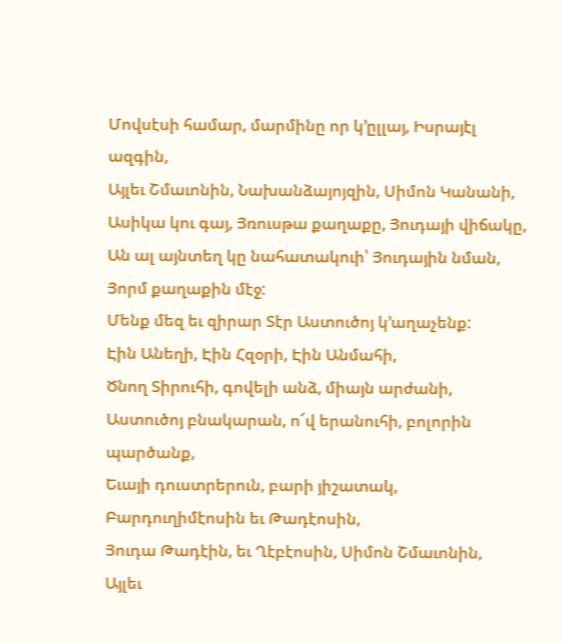Մովսէսի համար, մարմինը որ կ՚ըլլայ, Իսրայէլ ազգին,
Այլեւ Շմաւոնին, Նախանձայոյզին, Սիմոն Կանանի,
Ասիկա կու գայ, Յռուսթա քաղաքը, Յուդայի վիճակը,
Ան ալ այնտեղ կը նահատակուի՝ Յուդային նման, Յորմ քաղաքին մէջ:
Մենք մեզ եւ զիրար Տէր Աստուծոյ կ՚աղաչենք:
Էին Անեղի, Էին Հզօրի, Էին Անմահի,
Ծնող Տիրուհի, գովելի անձ, միայն արժանի,
Աստուծոյ բնակարան, ո՜վ երանուհի, բոլորին պարծանք,
Եւայի դուստրերուն, բարի յիշատակ, Բարդուղիմէոսին եւ Թադէոսին,
Յուդա Թադէին, եւ Ղէբէոսին, Սիմոն Շմաւոնին,
Այլեւ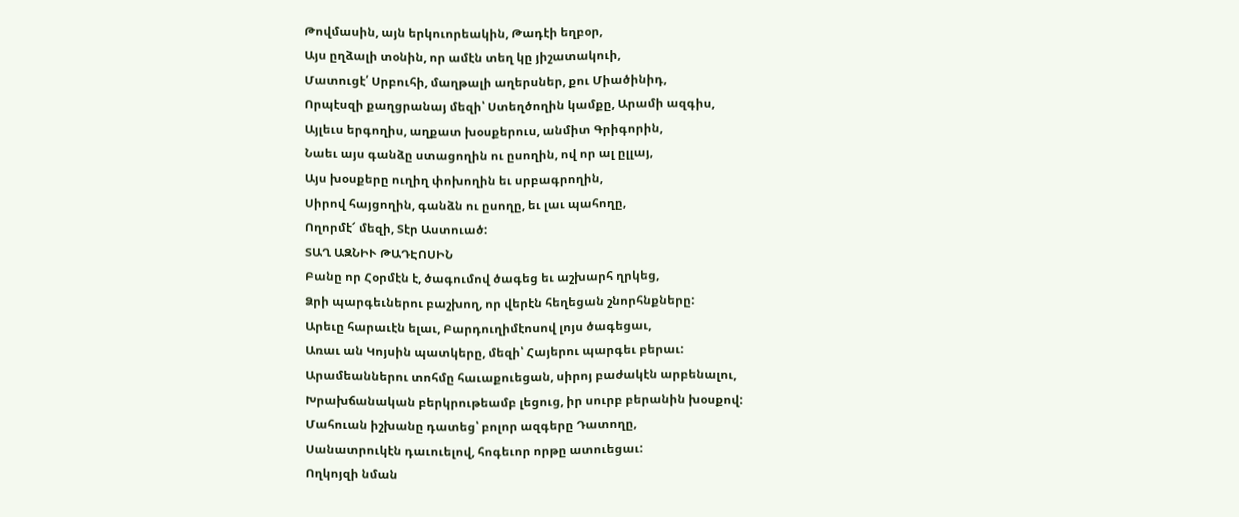Թովմասին, այն երկուորեակին, Թադէի եղբօր,
Այս ըղձալի տօնին, որ ամէն տեղ կը յիշատակուի,
Մատուցէ՛ Սրբուհի, մաղթալի աղերսներ, քու Միածինիդ,
Որպէսզի քաղցրանայ մեզի՝ Ստեղծողին կամքը, Արամի ազգիս,
Այլեւս երգողիս, աղքատ խօսքերուս, անմիտ Գրիգորին,
Նաեւ այս գանձը ստացողին ու ըսողին, ով որ ալ ըլլայ,
Այս խօսքերը ուղիղ փոխողին եւ սրբագրողին,
Սիրով հայցողին, գանձն ու ըսողը, եւ լաւ պահողը,
Ողորմէ՜ մեզի, Տէր Աստուած:
ՏԱՂ ԱԶՆԻՒ ԹԱԴԷՈՍԻՆ
Բանը որ Հօրմէն է, ծագումով ծագեց եւ աշխարհ ղրկեց,
Ձրի պարգեւներու բաշխող, որ վերէն հեղեցան շնորհնքները:
Արեւը հարաւէն ելաւ, Բարդուղիմէոսով լոյս ծագեցաւ,
Առաւ ան Կոյսին պատկերը, մեզի՝ Հայերու պարգեւ բերաւ:
Արամեաններու տոհմը հաւաքուեցան, սիրոյ բաժակէն արբենալու,
Խրախճանական բերկրութեամբ լեցուց, իր սուրբ բերանին խօսքով:
Մահուան իշխանը դատեց՝ բոլոր ազգերը Դատողը,
Սանատրուկէն դաւուելով, հոգեւոր որթը ատուեցաւ:
Ողկոյզի նման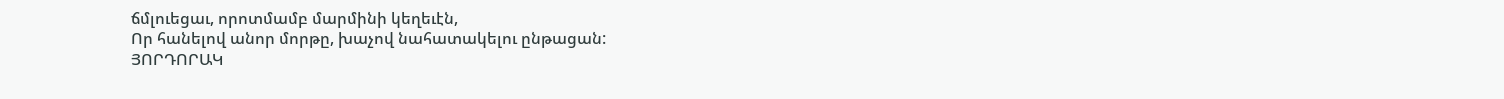ճմլուեցաւ, որոտմամբ մարմինի կեղեւէն,
Որ հանելով անոր մորթը, խաչով նահատակելու ընթացան:
ՅՈՐԴՈՐԱԿ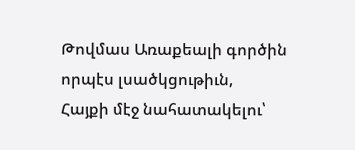Թովմաս Առաքեալի գործին որպէս լսածկցութիւն,
Հայքի մէջ նահատակելու՝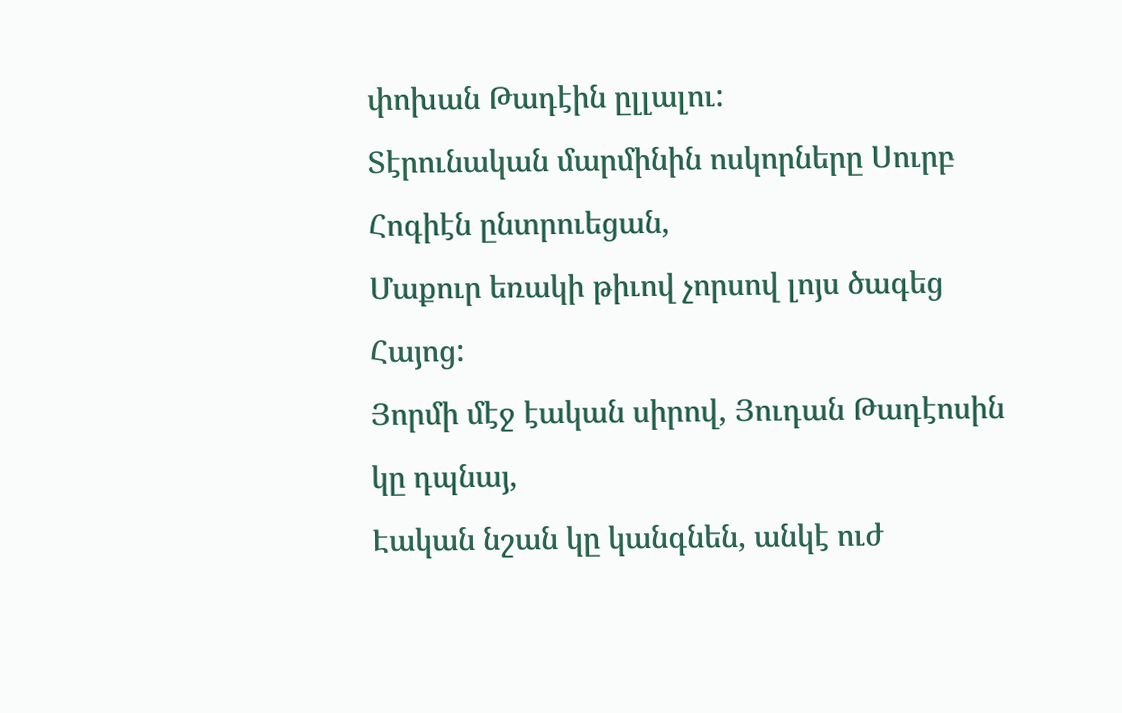փոխան Թադէին ըլլալու:
Տէրունական մարմինին ոսկորները Սուրբ Հոգիէն ընտրուեցան,
Մաքուր եռակի թիւով չորսով լոյս ծագեց Հայոց:
Յորմի մէջ էական սիրով, Յուդան Թադէոսին կը դպնայ,
Էական նշան կը կանգնեն, անկէ ուժ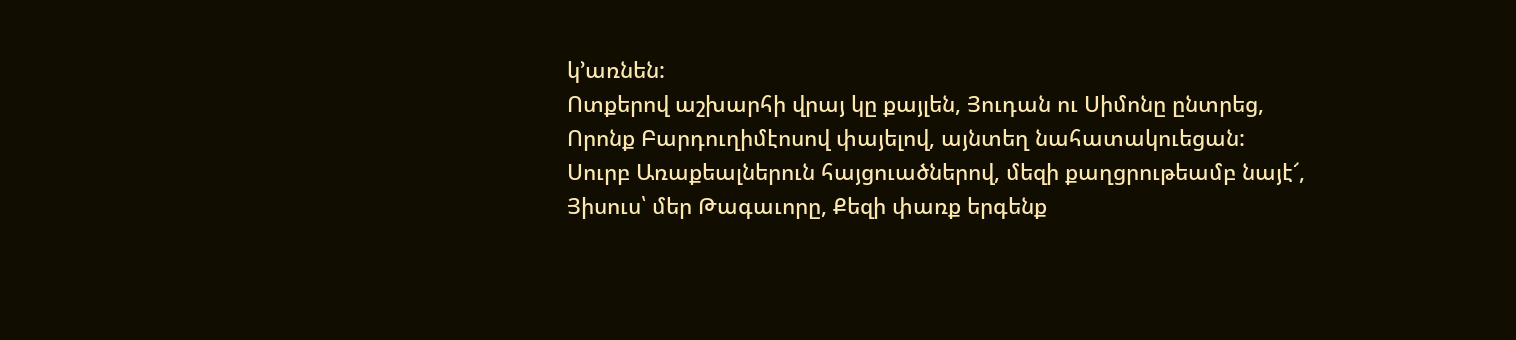կ՚առնեն:
Ոտքերով աշխարհի վրայ կը քայլեն, Յուդան ու Սիմոնը ընտրեց,
Որոնք Բարդուղիմէոսով փայելով, այնտեղ նահատակուեցան:
Սուրբ Առաքեալներուն հայցուածներով, մեզի քաղցրութեամբ նայէ՜,
Յիսուս՝ մեր Թագաւորը, Քեզի փառք երգենք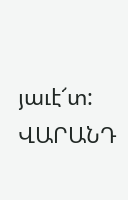յաւէ՜տ:
ՎԱՐԱՆԴ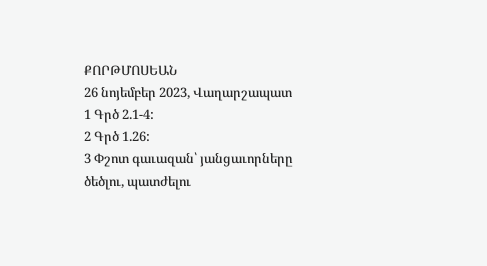ՔՈՐԹՄՈՍԵԱՆ
26 նոյեմբեր 2023, Վաղարշապատ
1 Գրծ 2.1-4:
2 Գրծ 1.26:
3 Փշոտ գաւազան՝ յանցաւորները ծեծլու, պատժելու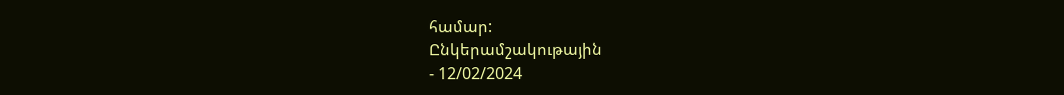համար:
Ընկերամշակութային
- 12/02/2024